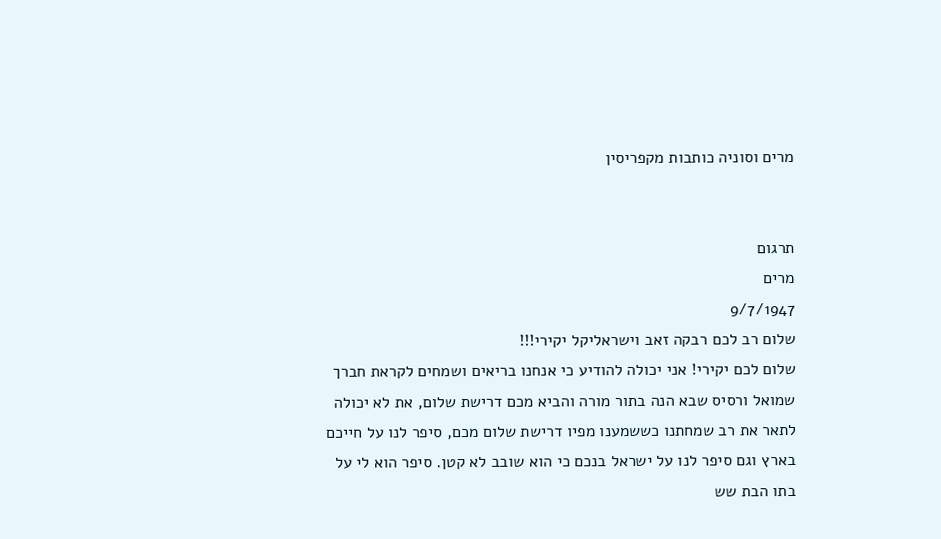מרים וסוניה כותבות מקפריסין


תרגום
מרים
9/7/1947
שלום רב לכם רבקה זאב וישראליקל יקירי!!!
שלום לכם יקירי! אני יכולה להודיע כי אנחנו בריאים ושמחים לקראת חברך שמואל ורסיס שבא הנה בתור מורה והביא מכם דרישת שלום, את לא יכולה לתאר את רב שמחתנו כששמענו מפיו דרישת שלום מכם, סיפר לנו על חייכם בארץ וגם סיפר לנו על ישראל בנכם כי הוא שובב לא קטן. סיפר הוא לי על בתו הבת שש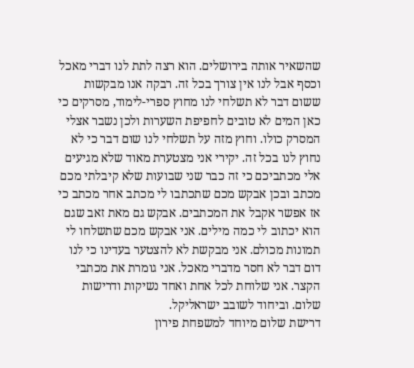שהשאיר אותה בירושלים. הוא רצה לתת לנו דברי מאכל וכסף אבל לנו אין צורך בכל זה. רבקה אנו מבקשות ששום דבר לא תשלחי לנו מחוץ ספרי-לימוד, מסרקים כי כאן המים לא טובים לחפיפת השערות ולכן נשבר אצלי המסרק כולו. וחוץ מזה על תשלחי לנו שום דבר כי לא נחוץ לנו בכל זה. יקירי אני מצטערת מאוד שלא מגיעים אלי מכתביכם כי זה כבר שני שבועות שלא קיבלתי מכם מכתב ובכן אבקש מכם שתכתבו לי מכתב אחר מכתב כי אז אפשר אקבל את המכתבים. אבקש גם מאת זאב שגם הוא יכתוב לי כמה מילים. אני אבקש מכם שתשלחו לי תמונות מכולם. אני מבקשת לא להצטער בעדינו כי לנו דום דבר לא חסר מדברי מאכל. אני גומרת את מכתבי הקצר. אני שלוחת לכל אחת ואחד נשיקות ודרישות שלום. וביחוד לשובב ישראליקל.
דרישת שלום מיוחד למשפחת פירון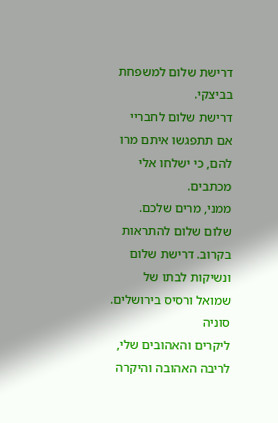דרישת שלום למשפחת בביצקי.
דרישת שלום לחבריי אם תתפגשו איתם מרו להם, כי ישלחו אלי מכתבים.
ממני, מרים שלכם.
שלום שלום להתראות בקרוב. דרישת שלום ונשיקות לבתו של שמואל ורסיס בירושלים.
סוניה
ליקרים והאהובים שלי,
לריבה האהובה והיקרה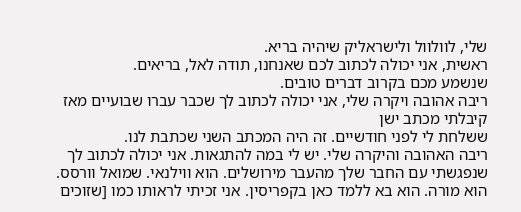שלי, לוולוול ולישראליק שיהיה בריא.
ראשית, אני יכולה לכתוב לכם שאנחנו, תודה לאל, בריאים.
שנשמע מכם בקרוב דברים טובים.
ריבה אהובה ויקרה שלי, אני יכולה לכתוב לך שכבר עברו שבועיים מאז קיבלתי מכתב ישן
ששלחת לי לפני חודשיים. זה היה המכתב השני שכתבת לנו.
ריבה האהובה והיקרה שלי. יש לי במה להתגאות. אני יכולה לכתוב לך שנפגשתי עם החבר שלך מהעבר מירושלים. הוא ווילנאי. שמואל וורסס. הוא מורה. הוא בא ללמד כאן בקפריסין. אני זכיתי לראותו כמו [שזוכים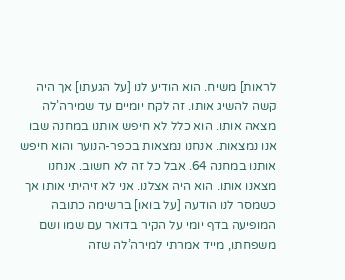לראות] משיח. הוא הודיע לנו [על הגעתו] אך היה קשה להשיג אותו. זה לקח יומיים עד שמירה’לה מצאה אותו. הוא כלל לא חיפש אותנו במחנה שבו אנו נמצאות. אנחנו נמצאות בכפר-הנוער והוא חיפש אותנו במחנה 64. אבל כל זה לא חשוב. אנחנו מצאנו אותו. הוא היה אצלנו. אני לא זיהיתי אותו אך כשמסר לנו הודעה [על בואו] ברשימה כתובה המופיעה בדף יומי על הקיר בדואר עם שמו ושם משפחתו, מייד אמרתי למירה’לה שזה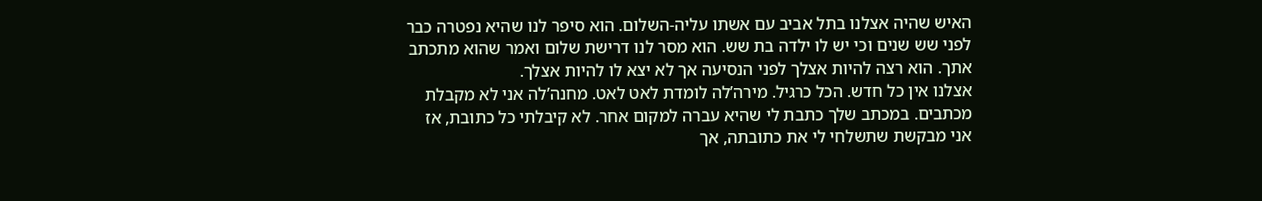האיש שהיה אצלנו בתל אביב עם אשתו עליה-השלום. הוא סיפר לנו שהיא נפטרה כבר לפני שש שנים וכי יש לו ילדה בת שש. הוא מסר לנו דרישת שלום ואמר שהוא מתכתב אתך. הוא רצה להיות אצלך לפני הנסיעה אך לא יצא לו להיות אצלך.
אצלנו אין כל חדש. הכל כרגיל. מירה’לה לומדת לאט לאט. מחנה’לה אני לא מקבלת מכתבים. במכתב שלך כתבת לי שהיא עברה למקום אחר. לא קיבלתי כל כתובת, אז אני מבקשת שתשלחי לי את כתובתה, אך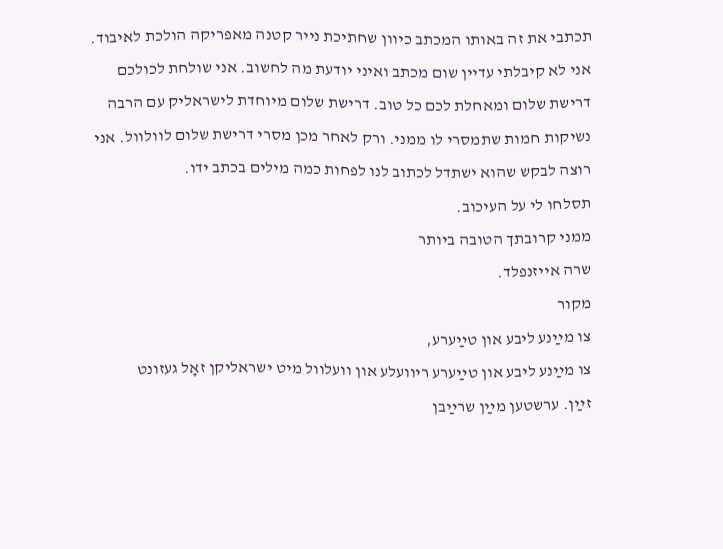תכתבי את זה באותו המכתב כיוון שחתיכת נייר קטנה מאפריקה הולכת לאיבוד. אני לא קיבלתי עדיין שום מכתב ואיני יודעת מה לחשוב. אני שולחת לכולכם דרישת שלום ומאחלת לכם כל טוב. דרישת שלום מיוחדת לישראליק עם הרבה נשיקות חמות שתמסרי לו ממני. ורק לאחר מכן מסרי דרישת שלום לוולוול. אני רוצה לבקש שהוא ישתדל לכתוב לנו לפחות כמה מילים בכתב ידו.
תסלחו לי על העיכוב.
ממני קרובתך הטובה ביותר
שרה אייזנפלד.
מקור
צו מײַנע ליבע און טײַערע,
צו מײַנע ליבע און טײַערע ריוועלע און וועלוול מיט ישראליקן זאׇל געזונט
זײַן. ערשטען מײַן שרײַבן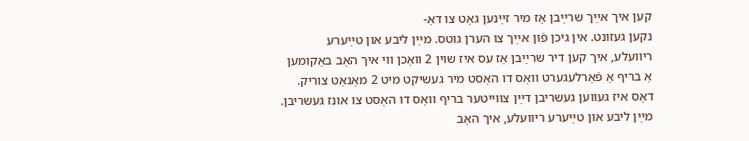קען איך אײַך שרײַבן אַז מיר זײַנען גאׇט צו דאַ-
נקען געזונט. אין גיכן פֿון אײַך צו הערן גוטס. מײַן ליבע און טײַערע
ריוועלע, איך קען דיר שרײַבן אַז עס איז שוין 2 וואׇכן ווי איך האׇב באַקומען
אַ בריף אַ פֿאַרלעגערט וואׇס דו האׇסט מיר געשיקט מיט 2 מאׇנאַט צוריק.
דאׇס איז געווען געשריבן דײַן צווייטער בריף וואׇס דו האׇסט צו אונז געשריבן.
מײַן ליבע און טײַערע ריוועלע, איך האׇב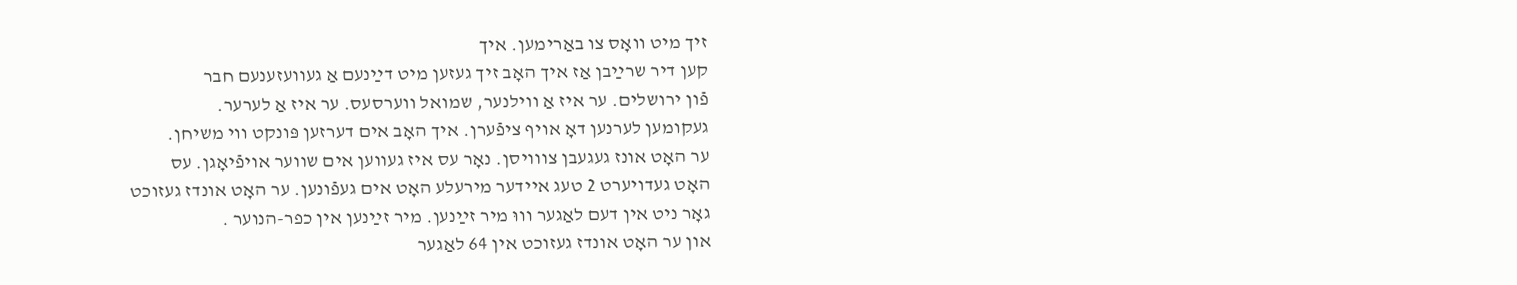זיך מיט וואׇס צו באַרימען. איך
קען דיר שרײַבן אַז איך האׇב זיך געזען מיט דײַנעם אַ געוועזענעם חבר
פֿון ירושלים. ער איז אַ ווילנער, שמואל ווערסעס. ער איז אַ לערער.
געקומען לערנען דאׇ אויף ציפֿערן. איך האׇב אים דערזען פּונקט ווי משיחן.
ער האׇט אונז געגעבן צווויסן. נאׇר עס איז געווען אים שווער אויפֿיאׇגן. עס
האׇט געדויערט 2 טעג איידער מירעלע האׇט אים געפֿונען. ער האׇט אונדז געזוכט
גאׇר ניט אין דעם לאַגער וווּ מיר זײַנען. מיר זײַנען אין כפר-הנוער .
און ער האׇט אונדז געזוכט אין 64 לאַגער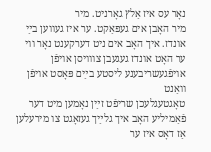נאׇר עס איז אַלץ גאׇרניט. מיר
מיר האׇבן אים געפּאַקט. ער איז געווען בײַ אונדז. איך האׇב אים ניט דערקענט נאׇר ווי
ער האׇט אונדז געגעבן צווויסן אויפֿן אויפֿגעשריבענע ליסטע בײַם פּאׇסט אויפֿן וואַנט
טאׇגטעגלעכן שריפֿט זײַן נאׇמען מיט דער פֿאַמיליע האׇב איך גלײַך געזאׇגט צו מירעלען
אַז דאׇס איז ער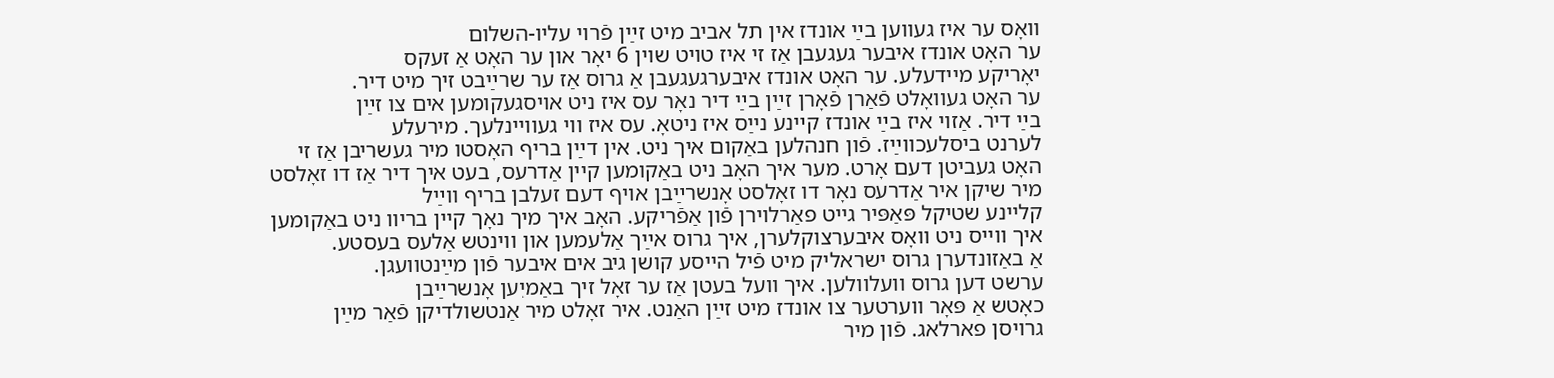וואׇס ער איז געווען בײַ אונדז אין תל אביב מיט זײַן פֿרוי עליו-השלום
ער האׇט אונדז איבער געגעבן אַז זי איז טויט שוין 6 יאׇר און ער האׇט אַ זעקס
יאׇריקע מיידעלע. ער האׇט אונדז איבערגעגעבן אַ גרוס אַז ער שרײַבט זיך מיט דיר.
ער האׇט געוואׇלט פֿאַרן פֿאׇרן זײַן בײַ דיר נאׇר עס איז ניט אויסגעקומען אים צו זײַן
בײַ דיר. אַזוי איז בײַ אונדז קײנע נייַס איז ניטאׇ. עס איז ווי געוויינלעך. מירעלע
לערנט ביסלעכווײַז. פֿון חנהלען באַקום איך ניט. אין דײַן בריף האׇסטו מיר געשריבן אַז זי
האׇט געביטן דעם אׇרט. מער איך האׇב ניט באַקומען קיין אַדרעס, בעט איך דיר אַז דו זאׇלסט
מיר שיקן איר אַדרעס נאׇר דו זאׇלסט אׇנשרײַבן אויף דעם זעלבן בריף ווײַל
קליינע שטיקל פּאַפּיר גייט פאַרלוירן פֿון אַפֿריקע. האׇב איך מיך נאׇך קיין בריוו ניט באַקומען
איך ווייס ניט וואׇס איבערצוקלערן, איך גרוס אײַך אַלעמען און ווינטש אַלעס בעסטע.
אַ באַזונדערן גרוס ישראליק מיט פֿיל הייסע קושן גיב אים איבער פֿון מײַנטוועגן.
ערשט דען גרוס וועלוולען. איך וועל בעטן אַז ער זאׇל זיך באַמיִען אׇנשרײַבן
כאׇטש אַ פּאׇר ווערטער צו אונדז מיט זײַן האַנט. איר זאׇלט מיר אַנטשולדיקן פֿאַר מײַן
גרויסן פארלאג. פֿון מיר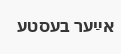אײַער בעסטע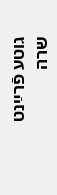גוטע פֿרײַנט
שרה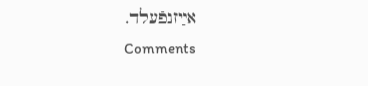אײַזנפֿעלד.
Comments